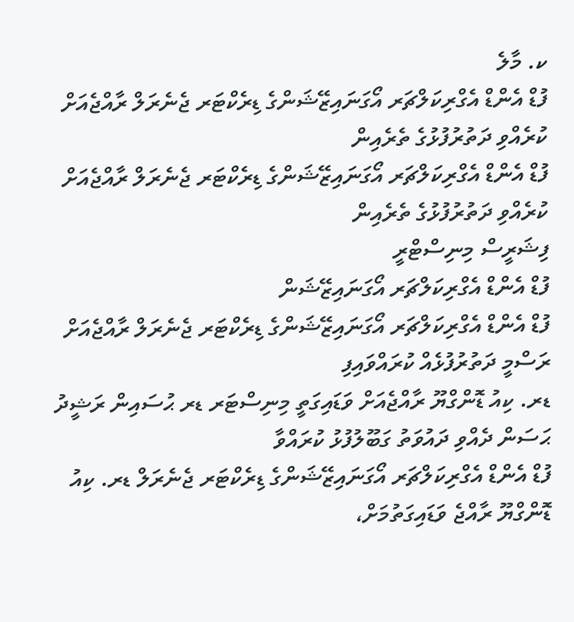ކ. މާލެ
ފުޑް އެންޑް އެގްރިކަލްޗަރ އޯގަނައިޒޭޝަންގެ ޑިރެކްޓަރ ޖެނެރަލް ރާއްޖެއަށް ކުރެއްވި ދަތުރުފުޅުގެ ތެރެއިން
ފުޑް އެންޑް އެގްރިކަލްޗަރ އޯގަނައިޒޭޝަންގެ ޑިރެކްޓަރ ޖެނެރަލް ރާއްޖެއަށް ކުރެއްވި ދަތުރުފުޅުގެ ތެރެއިން
ފިޝަރީސް މިނިސްޓްރީ
ފުޑް އެންޑް އެގްރިކަލްޗަރ އޯގަނައިޒޭޝަން
ފުޑް އެންޑް އެގްރިކަލްޗަރ އޯގަނައިޒޭޝަންގެ ޑިރެކްޓަރ ޖެނެރަލް ރާއްޖެއަށް ރަސްމީ ދަތުރުފުޅެއް ކުރައްވައިފި
ޑރ. ކިއު ޑޮންގްޔޫ ރާއްޖެއަށް ވަޑައިގަތީ މިނިސްޓަރ ޑރ ޙުސައިން ރަޝީދު ޙަސަން ދެއްވި ދައުވަތު ގަބޫލުފުޅު ކުރައްވާ
ފުޑް އެންޑް އެގްރިކަލްޗަރ އޯގަނައިޒޭޝަންގެ ޑިރެކްޓަރ ޖެނެރަލް ޑރ. ކިއު ޑޮންގްޔޫ ރާއްޖެ ވަޑައިގަތުމަށް،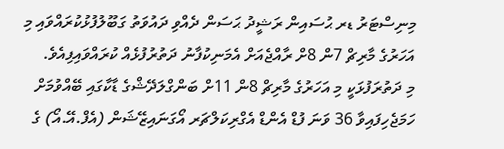މިނިސްޓަރު ޑރ ޙުސައިން ރަޝީދު ޙަސަން ދެއްވި ދައުވަތު ގަބޫލުފުޅުކުރައްވައި މި އަހަރުގެ މާރިޗް 7ން 8ށް ރާއްޖެއަށް އެމަނިކުފާނު ދަތުރުފުޅެއް ކުރައްވައިފިއެވެ.
މި ދަތުރަފުޅަކީ މި އަހަރުގެ މާރިޗް 8ން 11ށް ބަންގްލަދޭޝްގެ ޑާކާގައި ބޭއްވުމަށް ހަމަޖެހިފައިވާ 36 ވަނަ ފުޑް އެންޑް އެގްރިކަލްޗަރ އޯގަނައިޒޭޝަން (އެފް.އޭ.އޯ) ގެ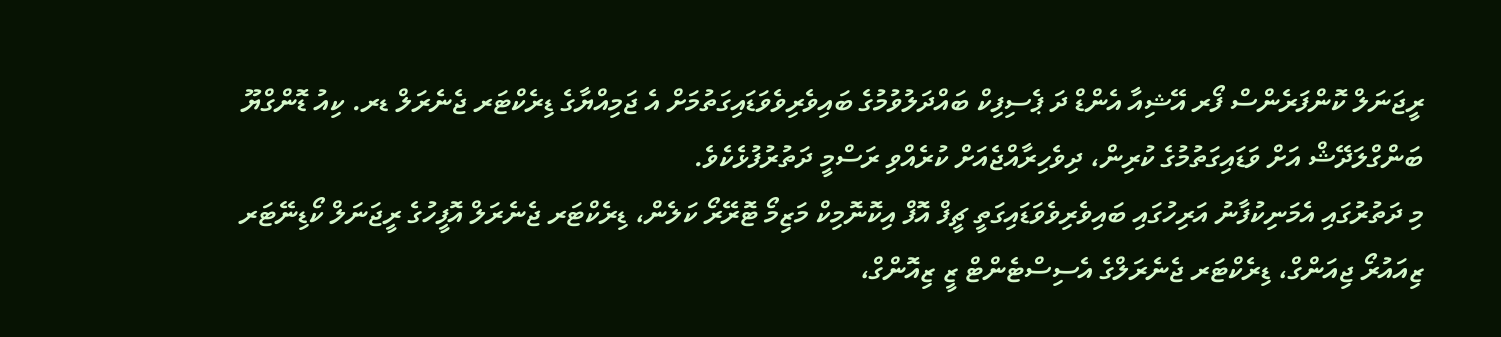ރީޖަނަލް ކޮންފަރެންސް ފޯރ އޭޝިއާ އެންޑް ދަ ޕެސިފިކް ބައްދަލުވުމުގެ ބައިވެރިވެވަޑައިގަތުމަށް އެ ޖަމިއްޔާގެ ޑިރެކްޓަރ ޖެނެރަލް ޑރ. ކިއު ޑޮންގްޔޫ ބަންގްލަދޭޝް އަށް ވަޑައިގަތުމުގެ ކުރިން، ދިވެހިރާއްޖެއަށް ކުރެއްވި ރަސްމީ ދަތުރުފުޅެކެވެ.
މި ދަތުރުގައި އެމަނިކުފާނު އަރިހުގައި ބައިވެރިވެވަޑައިގަތީ ޗީފް އޮފް އިކޮނޮމިކް މަޒިމޯ ޓޮރޭރޯ ކަލެން، ޑިރެކްޓަރ ޖެނެރަލް އޮފީހުގެ ރީޖަނަލް ކޯޑިނޭޓަރ ޒިއައުރޯ ޖިއަންގް، ޑިރެކްޓަރ ޖެނެރަލްގެ އެސިސްޓެންޓް ޒީ ޒިއޮންގް،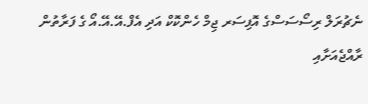ނެޗުރަލް ރިސޯސަސްގެ އޮފިސަރ ޖިމް ހެންކޮކް އަދި އެފް.އޭ.އޭ.އޯ ގެ ފަރާތުން ރާއްޖެއަށާއި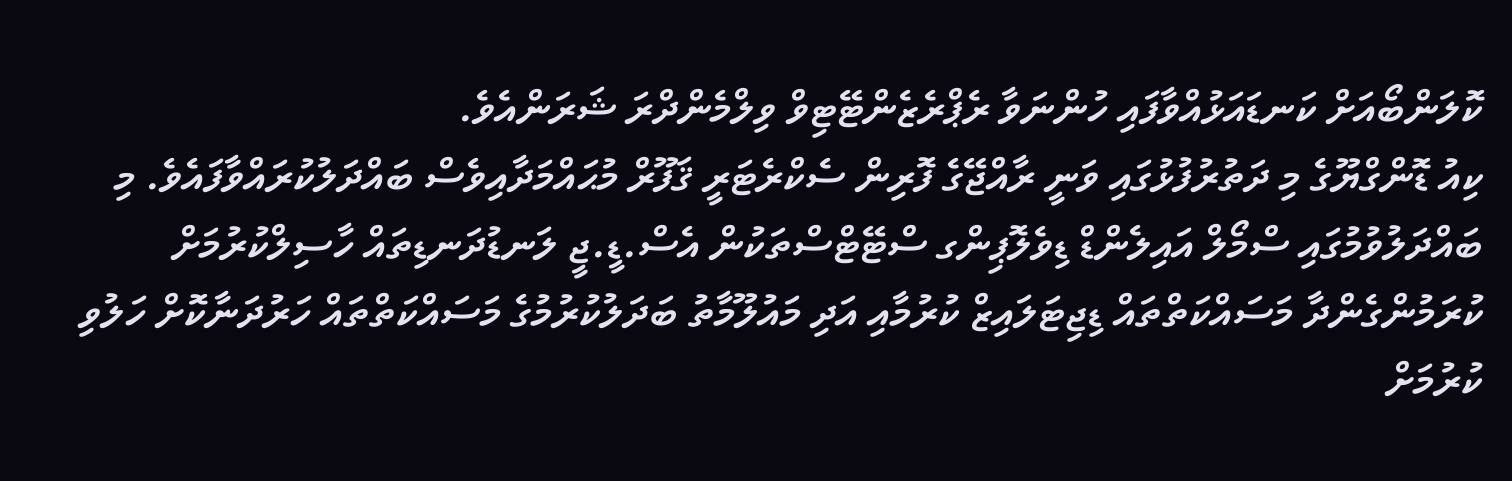ކޮލަންބޯއަށް ކަނޑައަޅުއްވާފައި ހުންނަވާ ރެޕްރެޒެންޓޭޓިވް ވިލްމެންދްރަ ޝަރަންއެވެ.
ކިއު ޑޮންގްޔޫގެ މި ދަތުރުފުޅުގައި ވަނީ ރާއްޖޭގެ ފޮރިން ސެކްރެޓަރީ ޤަފޫރް މުޙައްމަދާއިވެސް ބައްދަލުކުރައްވާފައެވެ. މި ބައްދަލުވުމުގައި ސްމޯލް އައިލެންޑް ޑިވެލޮޕިންގ ސްޓޭޓްސްތަކުން އެސް.ޑީ.ޖީ ލަނޑުދަނޑިތައް ހާސިލްކުރުމަށް ކުރަމުންގެންދާ މަސައްކަތްތައް ޑިޖިޓަލައިޒް ކުރުމާއި އަދި މައުލޫމާތު ބަދަލުކުރުމުގެ މަސައްކަތްތައް ހަރުދަނާކޮށް ހަލުވި ކުރުމަށް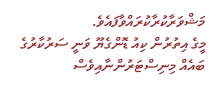މަޝްވަރާކުރާކުރައްވާފައެވެ.
މީގެ އިތުރުން ކިއު ޑޮންގެޔޫ ވަނީ ސަރުކާރުގެ ބައެއް މިނިސްޓަރުންނާއިވެސް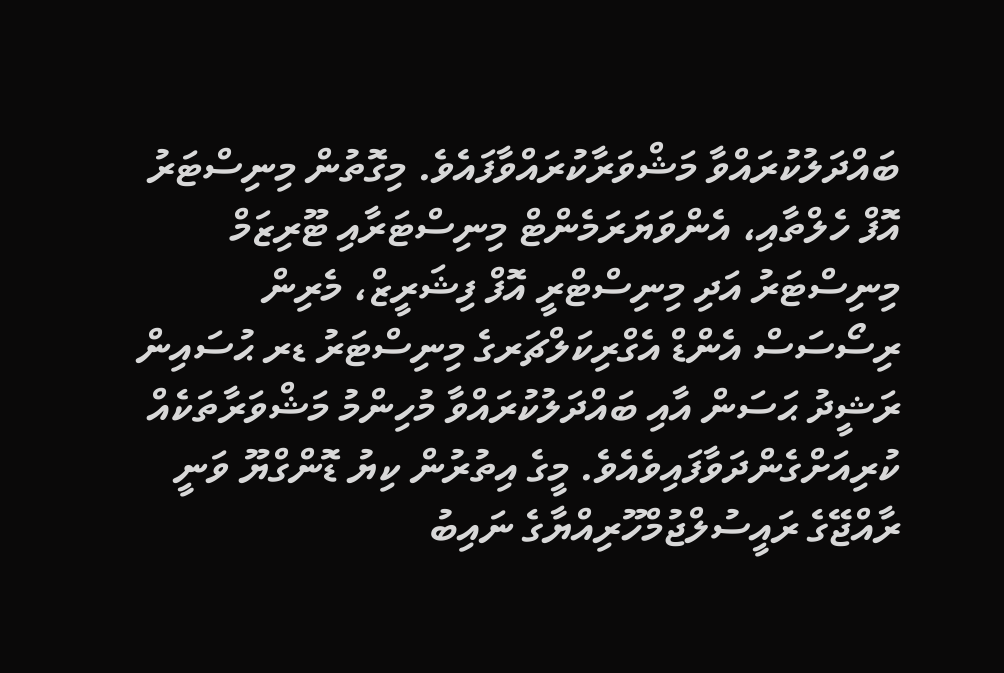ބައްދަލުކުރައްވާ މަޝްވަރާކުރައްވާފައެވެ. މިގޮތުން މިނިސްޓަރު އޮފް ހެލްތާއި، އެންވަޔަރަމެންޓް މިނިސްޓަރާއި ޓޫރިޒަމް މިނިސްޓަރު އަދި މިނިސްޓްރީ އޮފް ފިޝަރީޒް، މެރިން ރިސޯސަސް އެންޑް އެގްރިކަލްޗަރގެ މިނިސްޓަރު ޑރ ޙުސައިން ރަޝީދު ޙަސަން އާއި ބައްދަލުކުރައްވާ މުހިންމު މަޝްވަރާތަކެއް ކުރިއަށްގެންދަވާފައިވެއެވެ. މީގެ އިތުރުން ކިޔު ޑޮންގްޔޫ ވަނީ ރާއްޖޭގެ ރައީސުލްޖުމްހޫރިއްޔާގެ ނައިބު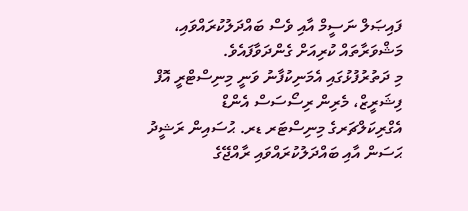ފައިޞަލް ނަސީމް އާއި ވެސް ބައްދަލުކުރައްވައި، މަޝްވަރާތައް ކުރިއަށް ގެންދަވާފައެވެ.
މި ދަތުރުފުޅުގައި އެމަނިކުފާނު ވަނީ މިނިސްޓްރީ އޮފް ފިޝަރީޒް، މެރިން ރިސޯސަސް އެންޑް އެގްރިކަލްޗަރގެ މިނިސްޓަރ ޑރ. ޙުސައިން ރަޝީދު ޙަސަން އާއި ބައްދަލުކުރައްވައި ރާއްޖޭގެ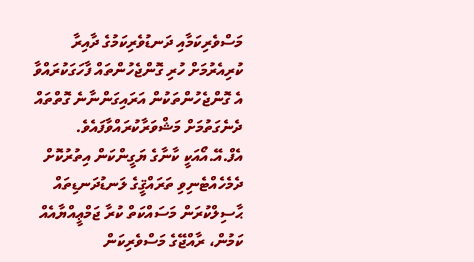މަސްވެރިކަމާއި ދަނޑުވެރިކަމުގެ ދާއިރާ ކުރިއެރުމަށް ހުރި ގޮންޖެހުންތައް ފާހަގަކުރައްވާ އެ ގޮންޖެހުންތަކުން އަރައިގަންނާނެ ގޮތްތައް ދެނެގަތުމަށް މަޝްވަރާކުރައްވާފައެވެ.
އެފް.އޭ.އޯއަކީ ކާނާގެ ޔަގީންކަން އިތުރުކޮށް ދެމެހެއްޓެނިވި ތަރައްޤީގެ ލަނޑުދަނޑިތައް ޙާސިލްކުރަން މަސައްކަތް ކުރާ ޖަމްޢީއްޔާއެއް ކަމުން، ރާއްޖޭގެ މަސްވެރިކަން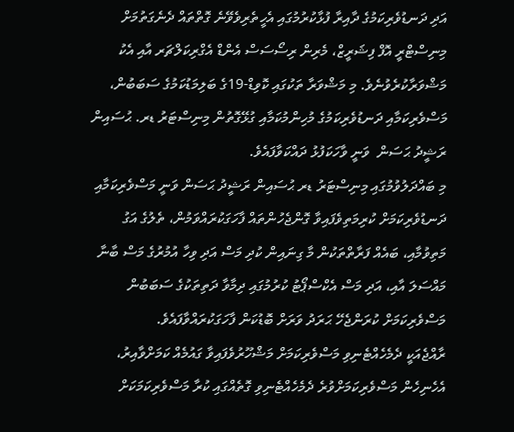އަދި ދަނޑުވެރިކަމުގެ ދާއިރާ ފުޅާކުރުމުގައި އެހީތެރިވެވޭނެ ގޮތްތައް ދެނެގަތުމަށް މިނިސްޓްރީ އޮފް ފިޝަރީޒް، މެރިން ރިސޯސަސް އެންޑް އެގްރިކަލްޗަރ އާއި އެކު މަޝްވަރާކުރެވުނެވެ. މި މަޝްވަރާ ތަކުގައި ކޮވިޑް-19ގެ ބަލިމަޑުކަމުގެ ސަބަބުން، މަސްވެރިކަމާއި ދަނޑުވެރިކަމުގެ މުހިންމުކަމާއި ގުޅޭގޮތުން މިނިސްޓަރު ޑރ. ޙުސައިން ރަޝީދު ޙަސަން  ވަނީ ވާހަކަފުޅު ދައްކަވާފައެވެ.
މި ބައްދަލުވުމުގައި މިނިސްޓަރު ޑރ ޙުސައިން ރަޝީދު ޙަސަން ވަނީ މަސްވެރިކަމާއި ދަނޑުވެރިކަމަށް ކުރިމަތިވެފައިވާ ގޮންޖެހުންތައް ފާހަގަކުރައްވަމުން، ތެލުގެ އަގު މަތިވުމާއި، ބައެއް ފަރާތްތަކުން މާ ގިނައިން ކުދި މަސް އަދި ވިހާ އުމުރުގެ މަސް ބާނާ މައްސަލަ އާއި، އަދި މަސް އެކްސްޕޯޓު ކުރުމުގައި ދިމާވާ ދަތިތަކުގެ ސަބަބުން މަސްވެރިކަމަށް ކުރަންޖެހޭ ޙަރަދު ވަރަށް ބޮޑުކަން ފާހަގަކުރައްވާފައެވެ.
ރާއްޖެއަކީ ދެމެހެއްޓެނިވި މަސްވެރިކަމަށް މަޝްހޫރުވެފައިވާ ގައުމެއް ކަމަށްވާއިރު، އެހެނިހެން މަސްވެރިކަމަށްވުރެ ދެމެހެއްޓެނިވި ގޮތެއްގައި ކުރާ މަސްވެރިކަމަކަށް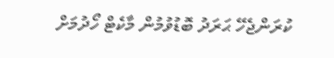ކުރަންޖެހޭ ޙަރަދު ބޮޑުވުމުން މާކެޓް ހޯދުމަށް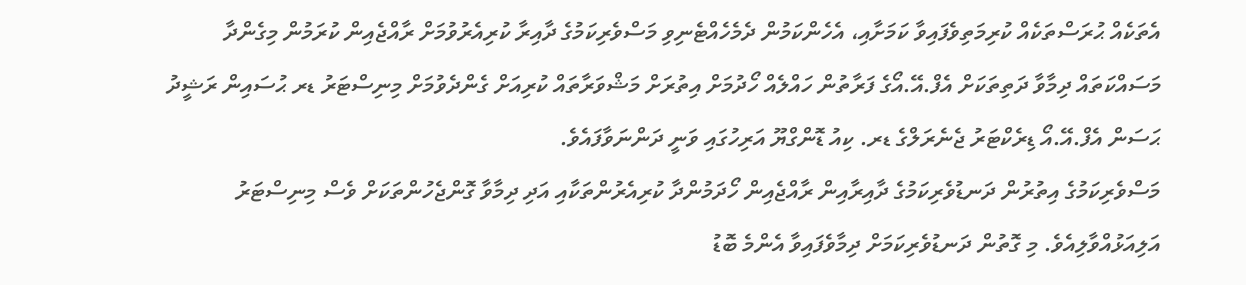އެތަކެއް ޙުރަސްތަކެއް ކުރިމަތިވެފައިވާ ކަމަށާއި، އެހެންކަމުން ދެމެހެއްޓެނިވި މަސްވެރިކަމުގެ ދާއިރާ ކުރިއެރުވުމަށް ރާއްޖެއިން ކުރަމުން މިގެންދާ މަސައްކަތައް ދިމާވާ ދަތިތަކަށް އެފް.އޭ.އޯގެ ފަރާތުން ހައްލެއް ހޯދުމަށް އިތުރަށް މަޝްވަރާތައް ކުރިއަށް ގެންދެވުމަށް މިނިސްޓަރު ޑރ ޙުސައިން ރަޝީދު ޙަސަން އެފް.އޭ.އޯ ޑިރެކްޓަރު ޖެނެރަލްގެ ޑރ. ކިއު ޑޮންގްޔޫ އަރިހުގައި ވަނީ ދަންނަވާފައެވެ.
މަސްވެރިކަމުގެ އިތުރުން ދަނޑުވެރިކަމުގެ ދާއިރާއިން ރާއްޖެއިން ހޯދަމުންދާ ކުރިއެރުންތަކާއި އަދި ދިމާވާ ގޮންޖެހުންތަކަށް ވެސް މިނިސްޓަރު އަލިއަޅުއްވާލިއެވެ. މި ގޮތުން ދަނޑުވެރިކަމަށް ދިމާވެފައިވާ އެންމެ ބޮޑު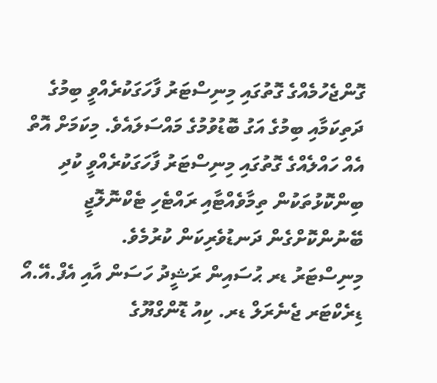ގޮންޖެހުމެއްގެ ގޮތުގައި މިނިސްޓަރު ފާހަގަކުރެއްވީ ބިމުގެ ދަތިކަމާއި ބިމުގެ އަގު ބޮޑުވުމުގެ މައްސަލައެވެ. މިކަމަށް އޮތް އެއް ހައްލެއްގެ ގޮތުގައި މިނިސްޓަރު ފާހަގަކުރެއްވީ ކުދި ބިންކޮޅުތަކުން ތިމާވެއްޓާއި ރައްޓެހި ޓެކްނޮލޮޖީ ބޭނުންކޮށްގެން ދަނޑުވެރިކަން ކުރުމެވެ.
މިނިސްޓަރު ޑރ ޙުސައިން ރަޝީދު ހަސަން އާއި އެފް.އޭ.އޯ ޑިރެކްޓަރ ޖެނެރަލް ޑރ. ކިއު ޑޮންގްޔޫގެ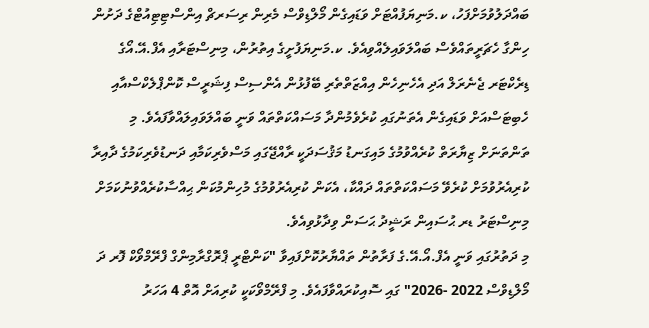ބައްދަލުވުމަށްފަހު، ކ.މަނިޔަފުއްޓަށް ވަޑައިގެން މޯލްޑިވްސް މެރިން ރިސަރޗް އިންސްޓިޓިއުޓްގެ ދަށުން ހިންގާ ހެޗަރީތައްވެސް ބައްލަވައިލެއްވިއެވެ. ކ.މަނިޔަފުށީގެ އިތުރުން، މިނިސްޓަރާއި އެފް.އޭ.އޯގެ ޑިރެކްޓަރ ޖެނެރަލް އަދި އެހެނިހެން އިއްޒަތްތެރި ބޭފުޅުން އެންސިސް ފިޝަރީސް ކޮންޕްލެކްސްއާއި ހެބިޓަސްއަށް ވަޑައިގެން އެތަނުގައި ކުރެވެމުންދާ މަސައްކަތްތައް ވަނީ ބައްލަވައިލައްވާފައެވެ. މި ތަންތަނަށް ޒިޔާރަތް ކުރެއްވުމުގެ މައިގަނޑު މަޤުސަދަކީ ރާއްޖޭގައި މަސްވެރިކަމާއި ދަނޑުވެރިކަމުގެ ދާއިރާ ކުރިއެރުވުމަށް ކުރެވޭ މަސައްކަތްތައް ދައްކާ، އެކަން ކުރިއެރުވުމުގެ މުހިންމުކަން ޙިއްސާކުރެއްވުނުކަމަށް މިނިސްޓަރު ޑރ ޙުސައިން ރަޝީދު ޙަސަން ވިދާޅުވިއެވެ.
މި ދަތުރުގައި ވަނީ އެފް.އޯ.އޭ.ގެ ފަރާތުން ތައްޔާރުކޮށްފައިވާ "ކަންޓްރީ ޕްރޮގްރާމިންގް ފްރޭމްވޯކް ފޮރ ދަ މޯލްޑިވްސް 2022 -2026" ގައި ސޮއިކުރައްވާފައެވެ. މި ފްރޭމްވޯކަކީ ކުރިއަށް އޮތް 4 އަހަރު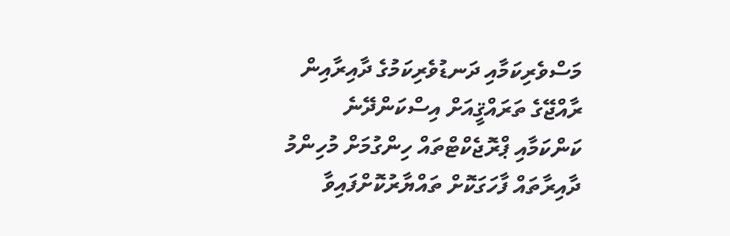މަސްވެރިކަމާއި ދަނޑުވެރިކަމުގެ ދާއިރާއިން ރާއްޖޭގެ ތަރައްޤީއަށް އިސްކަންދޭނެ ކަންކަމާއި ޕްރޮޖެކްޓްތައް ހިންގުމަށް މުހިންމު ދާއިރާތައް ފާހަގަކޮށް ތައްޔާރުކޮށްފައިވާ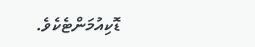ޑޮކިއުމަންޓެކެވެ.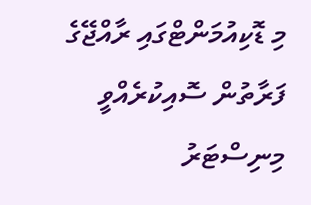މި ޑޮކިއުމަންޓްގައި ރާއްޖޭގެ ފަރާތުން ސޮއިކުރެއްވީ މިނިސްޓަރު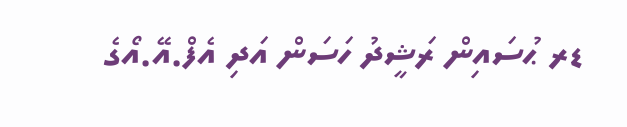ޑރ ޙުސައިން ރަޝީދު ހަސަން އަދި އެފް.އޭ.އޯގެ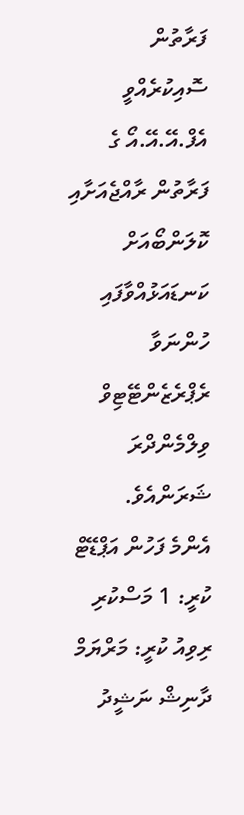ފަރާތުން ސޮއިކުރެއްވީ އެފް.އޭ.އޭ.އޯ ގެ ފަރާތުން ރާއްޖެއަށާއި ކޮލަންބޯއަށް ކަނޑައަޅުއްވާފައި ހުންނަވާ ރެޕްރެޒެންޓޭޓިވް ވިލްމެންދްރަ ޝަރަންއެވެ.
އެންމެ ފަހުން އަޕްޑޭޓް ކުރީ: 1 މަސްކުރި
ރިވިއު ކުރީ: މަރްޔަމް ދާނިޝް ނަޝީދު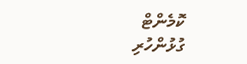ކޮމެންޓް
ގުޅުންހުރި